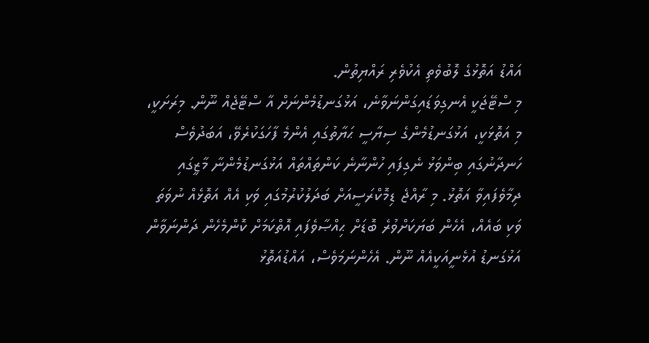އައްޑު އަތޮޅުގެ ލޮބުވެތި އެކުވެރި ރައްޔިތުން.
މި ސްޓޭޖަކީ އެނގިވަޑައިގަންނަވާނެ، އަޅުގަނޑުމެންނަށް އާ ސްޓޭޖެއް ނޫން. މިރަށަކީ، މި އަތޮޅަކީ، އަޅުގަނޑުމެންގެ ސިޔާސީ ޙަޔާތުގައި އެންމެ ފާހަގަކުރެވޭ، އަބަދުވެސް ހަނދާނުގައި ބިންވަޅު ނެގިފައި ހުންނާނެ ކަންތައްތައް އަޅުގަނޑުމެންނާ މާޒީގައި ދިމާވެފައިވާ އަތޮޅު. މި ރާއްޖެ ޑިމޮކްރަސީއަށް ބަދަލުކުރުމުގައި ވަކި އެއް އަތޮޅެއް ނުވަތަ ވަކި ބައެއް، އެހެން ބަޔަކަށްވުރެ ބޮޑަށް ޙިއްޞާވެފައި އޮތްކަމަށް ކޮންމެހެން ދަންނަވާން އަޅުގަނޑު އުޅެނީއަކީއެއް ނޫން. އެހެންނަމަވެސް، އައްޑުއަތޮޅު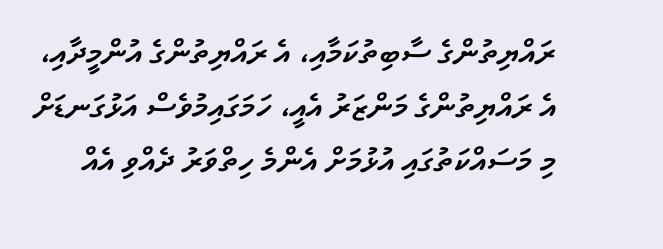ރައްޔިތުންގެ ސާބިތުކަމާއި، އެ ރައްޔިތުންގެ އުންމީދާއި، އެ ރައްޔިތުންގެ މަންޒަރު އެއީ، ހަމަގައިމުވެސް އަޅުގަނޑަށް މި މަސައްކަތުގައި އުޅުމަށް އެންމެ ހިތްވަރު ދެއްވި އެއް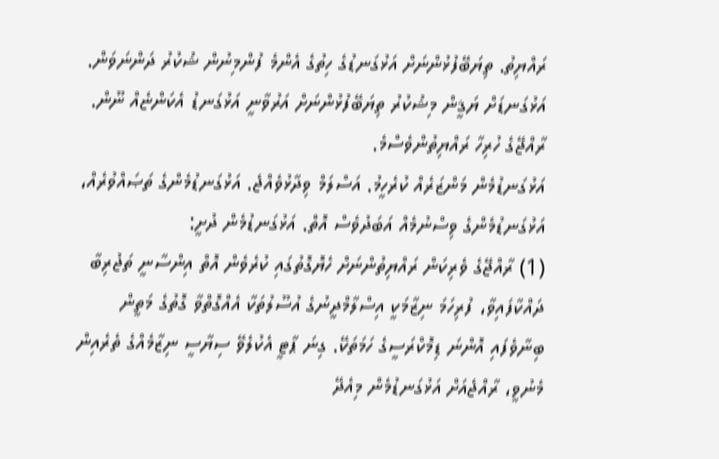ރައްޔިތު. ތިޔަބޭފުޅުންނަށް އަޅުގަނޑުގެ ހިތުގެ އެންމެ ފުންމިނުން ޝުކުރު ދަންނަވަން. އަޅުގަނޑަށް ޔަޤީން މިޝުކުރު ތިޔަބޭފުޅުންނަށް އަރުވާނީ އަޅުގަނޑު އެކަންޏެއް ނޫން. ރާއްޖޭގެ ހުރިހާ ރައްޔިތުންވެސްމެ.
އަޅުގަނޑުމެން މަންޒަރެއް ކުރެހީމު. އަސްލަމް ވިދާޅުވެއްޖެ. އަޅުގަނޑުމެންގެ ތަޞައްވުރެއް، އަޅުގަނޑުމެންގެ ވިސްނުމެއް އަބަދުވެސް އޮތް. އަޅުގަނޑުމެން ދުށީ:
(1) ރާއްޖޭގެ ވެރިކަން ރައްޔިތުންނަށް ހެޔޮގޮތުގައި ކުރެވެން އޮތް އިންސާނީ ތަޖުރިބާ ދައްކާފައިވާ، ފުރިހަމަ ނިޒާމަކީ އިސްލާމްދީނުގެ އުސޫލުތަކާ އެއްގޮތްވާ ގޮތުގެ މަތީން ބިނާވެފައި އޮންނަ ޑިމޮކްރަސީގެ ހަމަތަކޭ. ގިނަ ޕާޓީ އެކުލެވޭ ސިޔާސީ ނިޒާމެއްގެ ތެރެއިން މެނުވީ، ރާއްޖެއަށް އަޅުގަނޑުމެން މިއެދޭ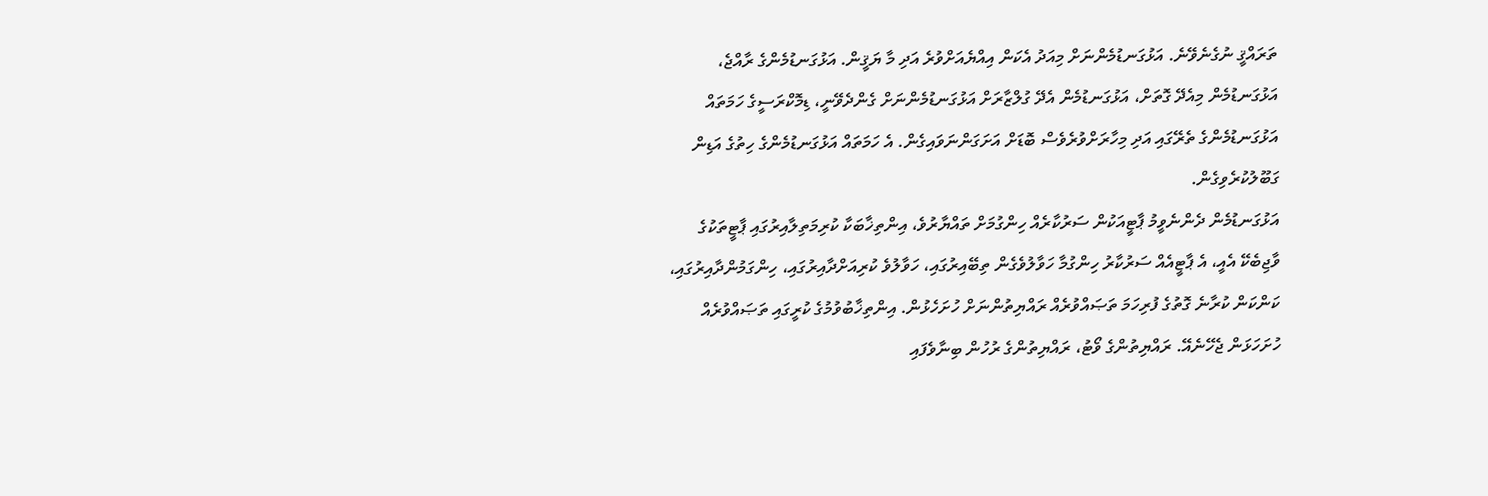ތަރައްޤީ ނުގެނެވޭނެ. އަޅުގަނޑުމެންނަށް މިއަދު އެކަން އިއްޔެއަށްވުރެ އަދި މާ ޔަޤީން. އަޅުގަނޑުމެންގެ ރާއްޖެ، އަޅުގަނޑުމެން މިއެދޭ ގޮތަށް، އަޅުގަނޑުމެން އެދޭ ގުލްޒާރަށް އަޅުގަނޑުމެންނަށް ގެންދެވޭނީ، ޑިމޮކްރަސީގެ ހަމަތައް އަޅުގަނޑުމެންގެ ތެރޭގައި އަދި މިހާރަށްވުރެވެސް ބޮޑަށް އަށަގަންނަވައިގެން. އެ ހަމަތައް އަޅުގަނޑުމެންގެ ހިތުގެ އަޑިން ގަބޫލުކުރެވިގެން.
އަޅުގަނޑުމެން ދެންނެވީމު ޕާޓީއަކުން ސަރުކާރެއް ހިންގުމަށް ތައްޔާރުވެ، އިންތިޚާބަކާ ކުރިމަތިލާއިރުގައި ޕާޓީތަކުގެ ވާޖިބެކޭ އެއީ، އެ ޕާޓީއެއް ސަރުކާރު ހިންގުމާ ހަވާލުވެގެން ތިބޭއިރުގައި، ހަވާލުވެ ކުރިއަށްދާއިރުގައި، ހިންގަމުންދާއިރުގައި، ކަންކަން ކުރާނެ ގޮތުގެ ފުރިހަމަ ތަޞައްވުރެއް ރައްޔިތުންނަށް ހުށަހެޅުން. އިންތިޚާބުވުމުގެ ކުރީގައި ތަޞައްވުރެއް ހުށަހަޅަން ޖެހޭނެއޭ. ރައްޔިތުންގެ ވޯޓު، ރައްޔިތުންގެ ރުހުން ބިނާވެފައި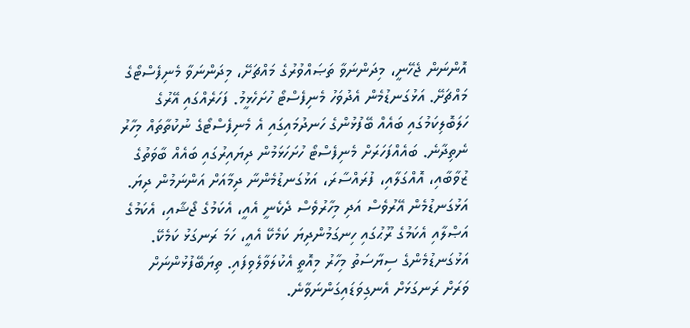އޮންނަން ޖެހޭނީ، މިދަންނަވާ ތަޞައްވުރުގެ މައްޗަށޭ، މިދަންނަވާ މެނިފެސްޓޯގެ މައްޗަށޭ. އަޅުގަނޑުމެން އެދުވަހު މެނިފެސްޓޯ ހުށަހެޅީމު. ފަހަރެއްގައި އޭރުގެ ހަލަބޮލިކަމުގައި ބައެއް ބޭފުޅުންގެ ހަނދުމައިގައި އެ މެނިފެސްޓޯގެ ނުކުތާތައް މިހާރު ނެތިދާނެ. ބައެއްފަހަރަށް މެނިފެސްޓޯ ހުށަހަޅަމުން ދިޔައިރުގައި ބައެއް ބާވަތުގެ ޒުވާބާއި، އޮއްގަލާއި، ފުރައްސާރަ، އަޅުގަނޑުމެންނާ ދިމާއަށް އަންނަމުން ދިޔަ. އަޅުގަނޑުމެން އޭރުވެސް އަދި މިހާރުވެސް ދެކެނީ އެއީ، އެކަމުގެ ޖޯޝާއި، އެކަމުގެ އަޞްލާއި އެކަމުގެ ރޫޙުގައި ހިނގަމުންދިޔަ ކަމެކޭ އެއީ، ހަމަ ރަނގަޅު ކަމެކޭ.
އަޅުގަނޑުމެންގެ ސިޔާސަތު މިހާރު މިއޮތީ އެކުލަވާލެވިފައި. ތިޔަބޭފުޅުންނަށް ވަރަށް ރަނގަޅަށް އެނގިވަޑައިގަންނަވާނެ.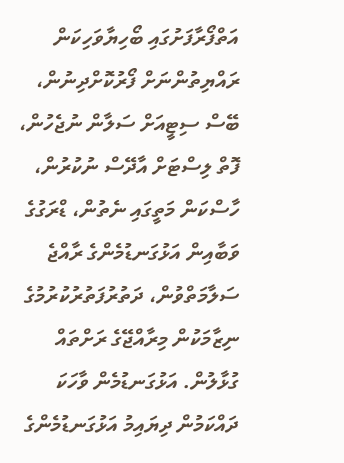އަތްފޯރާފަށުގައި ބޯހިޔާވަހިކަން ރައްޔިތުންނަށް ފޯރުކޮށްދިނުން، ބޭސް ސިޓީއަށް ސަލާން ނުޖެހުން، ފޮތް ލިސްޓަށް އާދޭސް ނުކުރުން، ހާސްކަން މަތީގައި ނެތުން، ޑްރަގުގެ ވަބާއިން އަޅުގަނޑުމެންގެ ރާއްޖެ ސަލާމަތްވުން، ދަތުރުފަތުރުކުރުމުގެ ނިޒާމަކުން މިރާއްޖޭގެ ރަށްތައް ގުޅާލުން. އަޅުގަނޑުމެން ވާހަކަ ދައްކަމުން ދިޔައިމު އަޅުގަނޑުމެންގެ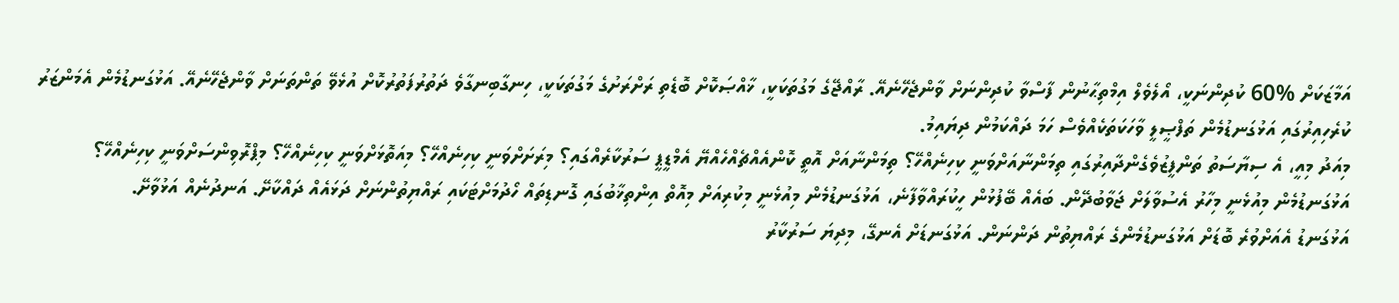އަމާޒަކަށް %60 ކުދިންނަކީ، އޯލެވެލް އިމްތިޙާނުން ފާސްވާ ކުދިންނަށް ވާންޖެހޭނެއޭ. ރާއްޖޭގެ މަގުތަކަކީ، ޚާއްޞަކޮށް ބޮޑެތި ރަށްރަށުގެ މަގުތަކަކީ، ހިނގާބިނގާވެ ދަތުރުފަތުރުކޮށް އުޅެވޭ ތަންތަނަށް ވާންޖެހޭނެއޭ. އަޅުގަނޑުމެން އެމަންޒަރު ކުރެހިއިރުގައި އަޅުގަނޑުމެން ތަފްޞީލީ ވާހަކަތަކެއްވެސް ހަމަ ދައްކަމުން ދިޔައިމު.
މިއަދު މިއީ، އެ ސިޔާސަތު ތަންފީޒުވެގެންދާއިރުގައި ތިމަންނާއަށްވަނީ ކިހިނެއްހޭ؟ ތިމަންނާއަށް އޮތީ ކޮންއެއްޗެއްހެއްޔޭ އެމްޑީޕީ ސަރުކާރެއްގައި؟ މިރަށަށްވަނީ ކިހިނެއްހޭ؟ މިއަތޮޅަށްވަނީ ކިހިނެއްހޭ؟ މިޕްރޮވިންސަށްވަނީ ކިހިނެއްހޭ؟ އަޅުގަނޑުމެން މިއުޅެނީ މިހާރު އެސުވާލަށް ޖަވާބުދޭން. ބައެއް ބޭފުޅުން ހީކުރައްވާފާނެ، އަޅުގަނޑުމެން މިއުޅެނީ މިކުރިއަށް މިއޮތް އިންތިޚާބުގައި ގޮނޑިތައް ހޯދުމަށްޓަކައި ރައްޔިތުންނަށް ދަޅައެއް ދައްކާށޭ. އަނދުނެއް އަޅުވާށޭ.
އަޅުގަނޑު އެއަށްވުރެ ބޮޑަށް އަޅުގަނޑުމެންގެ ރައްޔިތުން ދަންނަން. އަޅުގަނޑަށް އެނގޭ، މިދިޔަ ސަރުކާރު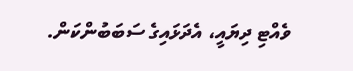ވެއްޓި ދިޔައީ، އެދަޅައިގެ ސަބަބުންކަން.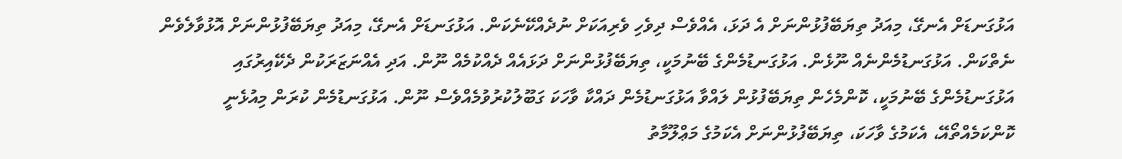އަޅުގަނޑަށް އެނގޭ، މިއަދު ތިޔަބޭފުޅުންނަށް އެ ދަޅަ، އެއްވެސް ދިވެހި ވެރިއަކަށް ނުދެއްކޭނެކަން. އަޅުގަނޑަށް އެނގޭ، މިއަދު ތިޔަބޭފުޅުންނަށް އޮޅުވާލެވެން ނެތްކަން. އަޅުގަނޑުމެންނެއް ނޫޅެން. އަޅުގަނޑުމެންގެ ބޭނުމަކީ، ތިޔަބޭފުޅުންނަށް ދަޅައެއް ދެއްކުމެއް ނޫން. އަދި އެއްނަޒަރަކުން ދެކޭއިރުގައި އަޅުގަނޑުމެންގެ ބޭނުމަކީ، ކޮންމެހެން ތިޔަބޭފުޅުން ލައްވާ އަޅުގަނޑުމެން ދައްކާ ވާހަކަ ގަބޫލުކުރުވުމެއްވެސް ނޫން. އަޅުގަނޑުމެން ކުރަން މިއުޅެނީ ކޮންކަމެއްތޯއޭ، އެކަމުގެ ވާހަކަ، ތިޔަބޭފުޅުންނަށް އެކަމުގެ މަޢްލޫމާތު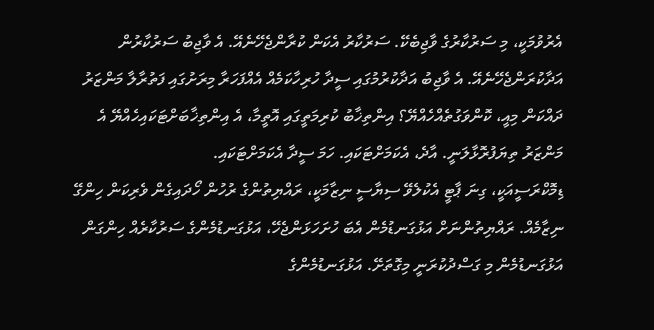އެރުވުމަކީ، މި ސަރުކާރުގެ ވާޖިބެކޭ. ސަރުކާރު އެކަން ކުރާންޖެހޭނެއޭ. އެ ވާޖިބު ސަރުކާރުން އަދާކުރަންޖެހޭނެއޭ. އެ ވާޖިބު އަދާކުރުމުގައި ސީދާ ހުރިހާކަމެއް އެއްފަހަރާ މިރަށުގައި ފަތުރާލާ މަންޒަރު ދައްކަން މިއީ، ކޮންވަގުތެއްހެއްޔޭ؟ އިންތިޚާބު ކުރިމަތީގައި އޮތީމާ، އެ އިންތިޚާބަށްޓަކައިހެއްޔޭ އެ މަންޒަރު ތިޔަފުރޮޅާލަނީ. އާދެ، އެކަމަށްޓަކައި. ހަމަ ސީދާ އެކަމަށްޓަކައި.
ޑިމޮކްރަސީއަކީ، ގިނަ ޕާޓީ އެކުލެވޭ ސިޔާސީ ނިޒާމަކީ، ރައްޔިތުންގެ ރުހުން ހޯދައިގެން ވެރިކަން ހިންގޭ ނިޒާމެއް. ރައްޔިތުންނަށް އަޅުގަނޑުމެން އެބަ ހުށަހަޅަންޖެހޭ، އަޅުގަނޑުމެންގެ ސަރުކާރެއް ހިންގަން އަޅުގަނޑުމެން މި ގަސްދުކުރަނީ މިގޮތަށޭ. އަޅުގަނޑުމެންގެ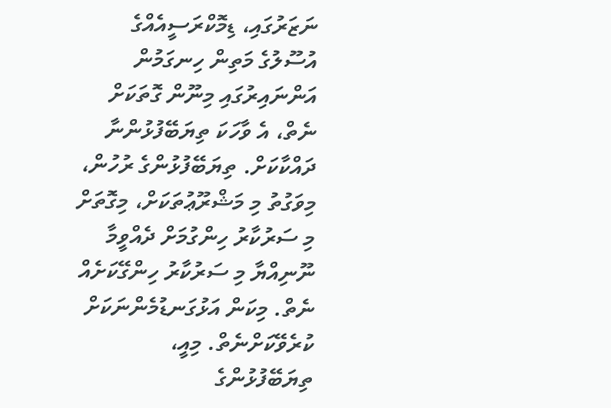ނަޒަރުގައި، ޑިމޮކްރަސީއެއްގެ އުސޫލުގެ މަތިން ހިނގަމުން އަންނައިރުގައި މިނޫން ގޮތަކަށް ނެތް، އެ ވާހަކަ ތިޔަބޭފުޅުންނާ ދައްކާކަށް. ތިޔަބޭފުޅުންގެ ރުހުން، މިވަގުތު މި މަޝްރޫޢުތަކަށް، މިގޮތަށް މި ސަރުކާރު ހިންގުމަށް ދެއްވީމާ ނޫނިއްޔާ މި ސަރުކާރު ހިންގޭކަށެއް ނެތް. މިކަން އަޅުގަނޑުމެންނަކަށް ކުރެވޭކަށްނެތް. މިއީ، ތިޔަބޭފުޅުންގެ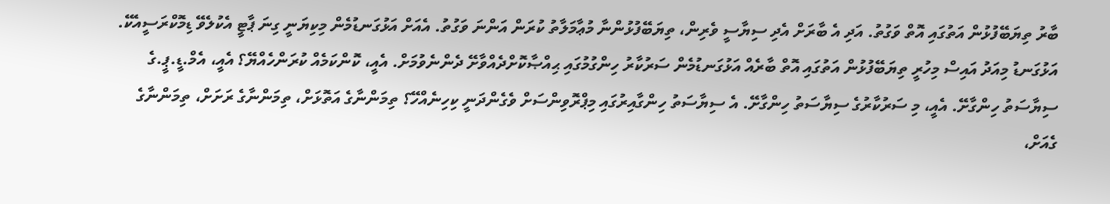ބާރު ތިޔަބޭފުޅުން އަތުގައި އޮތް ވަގުތު. އަދި އެ ބާރަށް އެދި ސިޔާސީ ވެރިން، ތިޔަބޭފުޅުންނާ މުޢާމަލާތު ކުރަން އަންނަ ވަގުތު. އެއަށް އަޅުގަނޑުމެން މިކިޔަނީ ގިނަ ޕާޓީ އެކުލެވޭ ޑިމޮކްރަސީއެކޭ.
އަޅުގަނޑު މިއަދު އައިސް މިހުރީ ތިޔަބޭފުޅުން އަތުގައި އޮތް ބާރެއް އަޅުގަނޑުމެން ސަރުކާރު ހިންގުމުގައި ޙިއްޞާކޮށްދެއްވާށޭ ދެންނެވުމަށް. އެއީ، ކޮންކަމެއް ކުރަންހެއްޔޭ؟ އެއީ، އެމް.ޑީ.ޕީ.ގެ ސިޔާސަތު ހިންގާށޭ. އެއީ، މި ސަރުކާރުގެ ސިޔާސަތު ހިންގާށޭ. އެ ސިޔާސަތު ހިންގާއިރުގައި މިޕްރޮވިންސަށް ވެގެންދަނީ ކިހިނެއްހޭ؟ ތިމަންނާގެ އަތޮޅަށް، ތިމަންނާގެ ރަށަށް، ތިމަންނާގެ ގެއަށް،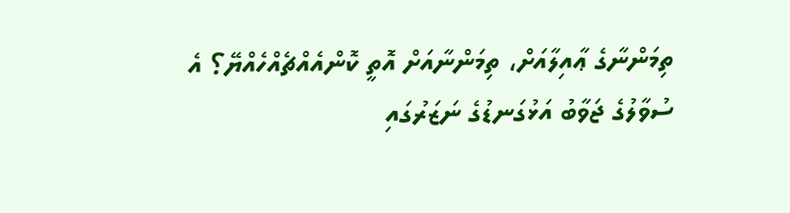ތިމަންނާގެ ޢާއިލާއަށް، ތިމަންނާއަށް އޮތީ ކޮންއެއްޗެއްހެއްޔޭ؟ އެ ސުވާލުގެ ޖަވާބު އަޅުގަނޑުގެ ނަޒަރުގައި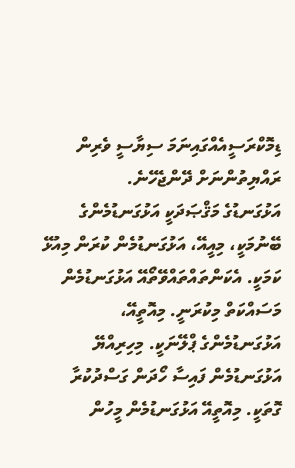ޑިމޮކްރަސީއެއްގައިނަމަ ސިޔާސީ ވެރިން ރައްޔިތުންނަށް ދޭންޖެހޭނެ.
އަޅުގަނޑުގެ މަޤްޞަދަކީ އަޅުގަނޑުމެންގެ ބޭނުމަކީ، މިއީއޭ، އަޅުގަނޑުމެން ކުރަން މިއުޅޭ ކަމަކީ. އެކަންތައްތައްވޭތޯއޭ އަޅުގަނޑުމެން މަސައްކަތް މިކުރަނީ. މިއޮތީއޭ، އަޅުގަނޑުމެންގެ ޕްލޭނަކީ. މިހިރިއްޔޭ އަޅުގަނޑުމެން ފައިސާ ހޯދަން ގަސްދުކުރާ ގޮތަކީ. މިއޮތީއޭ އަޅުގަނޑުމެން މީހުން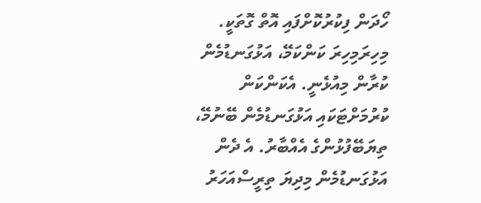ހޯދަން ފިކުރުކޮށްފައި އޮތް ގޮތަކީ. މިހިރަމިހިރަ ކަންކަމޭ، އަޅުގަނޑުމެން ކުރާން މިއުޅެނީ. އެކަންކަން ކުރުމަށްޓަކައި އަޅުގަނޑުމެން ބޭނުމޭ، ތިޔަބޭފުޅުންގެ އެއްބާރު. އެ ދެން އަޅުގަނޑުމެން މިދިޔަ ތިރީސްއަހަރު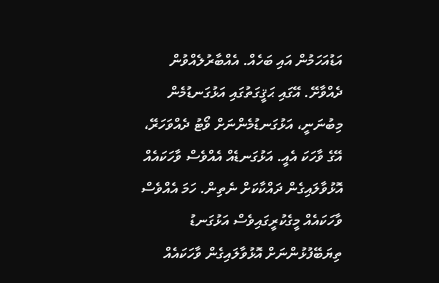އަޑުއަހަމުން އައި ބަހެއް. އެއްބާރުލެއްވުން ދެއްވާށޭ. އޭގައި ޙަޤީގަތުގައި އަޅުގަނޑުމެން މިބުނަނީ، އަޅުގަނޑުމެންނަށް ވޯޓު ދެއްވަހަރޭ، އޭގެ ވާހަކަ އެއީ. އަޅުގަނޑެއް އެއްވެސް ވާހަކައެއް އޮޅުވާލައިގެން ދައްކާކަށް ނެތިން. ހަމަ އެއްވެސް ވާހަކައެއް މީގެކުރީގައިވެސް އަޅުގަނޑު ތިޔަބޭފުޅުންނަށް އޮޅުވާލައިގެން ވާހަކައެއް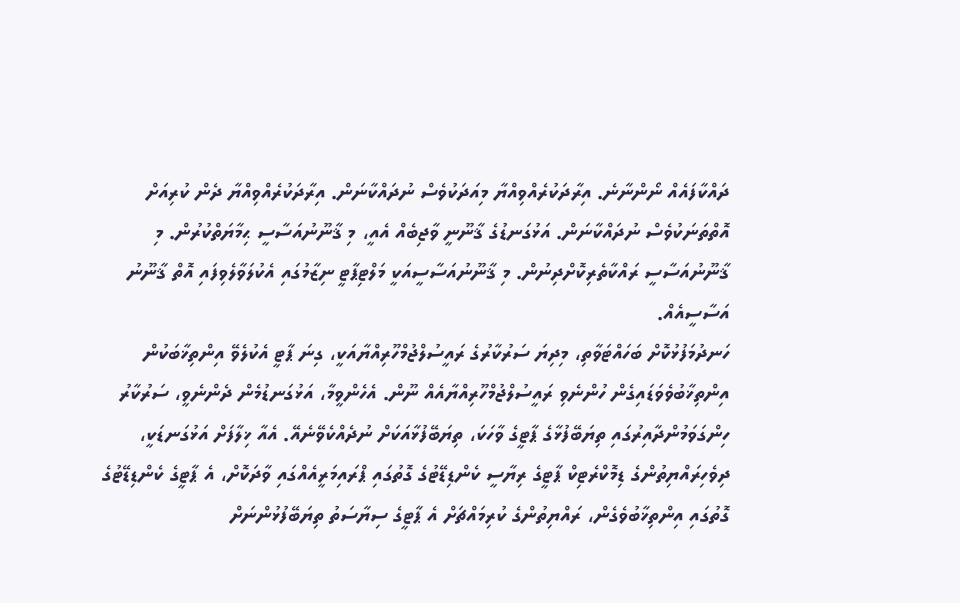ދައްކާފައެއް ނޯންނާނެ. އިރާދަކުރެއްވިއްޔާ މިއަދަކުވެސް ނުދައްކާނަން. އިރާދަކުރެއްވިއްޔާ ދެން ކުރިއަށް އޮތްތަނަކުވެސް ނުދައްކާނަން. އަޅުގަނޑުގެ ޤާނޫނީ ވާޖިބެއް އެއީ، މި ޤާނޫނުއަސާސީ ޙިމާޔަތްކުރުން. މި ޤާނޫނުއަސާސީ ރައްކާތެރިކޮށްދިނުން. މި ޤާނޫނުއަސާސީއަކީ މަލްޓިޕާޓީ ނިޒާމުގައި އެކުލަވާލެވިފައި އޮތް ޤާނޫނު އަސާސީއެއް.
ހަނދުމަފުޅުކޮށް ބަހައްޓަވާތި، މިދިޔަ ސަރުކާރުގެ ރައީސުލްޖުމްހޫރިއްޔާއަކީ، ގިނަ ޕާޓީ އެކުލެވޭ އިންތިޚާބަކުން އިންތިޚާބުވެވަޑައިގެން ހުންނެވި ރައީސުލްޖުމްހޫރިއްޔާއެއް ނޫން. އެހެންވީމާ، އަޅުގަނޑުމެން ދެންނެވީ، ސަރުކާރު ހިންގަވަމުންދާއިރުގައި ތިޔަބޭފުޅާގެ ޕާޓީގެ ވާހަކަ، ތިޔަބޭފުޅާއަކަށް ނުދެއްކެވޭނެއޭ. އެއާ ޚިލާފަށް އަޅުގަނޑަކީ، ދިވެހިރައްޔިތުންގެ ޑިމޮކްރެޓިކް ޕާޓީގެ ރިޔާސީ ކެންޑިޑޭޓުގެ ގޮތުގައި ޕްރައިމަރީއެއްގައި ވާދަކޮށް، އެ ޕާޓީގެ ކެންޑިޑޭޓުގެ ގޮތުގައި އިންތިޚާބުވެގެން، ރައްޔިތުންގެ ކުރިމައްޗަށް އެ ޕާޓީގެ ސިޔާސަތު ތިޔަބޭފުޅުންނަށް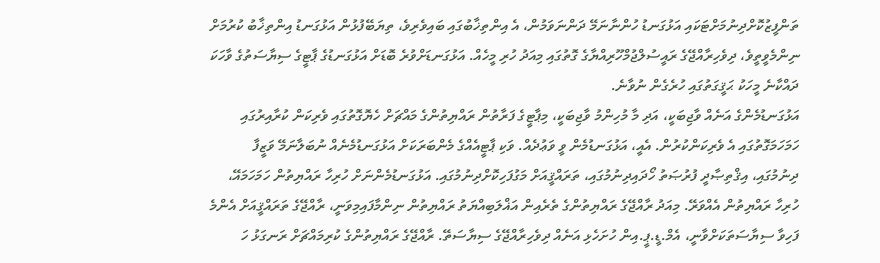ތަންފީޒުކޮށްދިނުމަށްޓަކައި އަޅުގަނޑު ހުންނާނަމޭ ދަންނަވަމުން، އެ އިންތިޚާބުގައި ބައިވެރިވެ، ތިޔަބޭފުޅުން އަޅުގަނޑު އިންތިޚާބު ކުރުމަށް ނިންމެވީތީވެ، ދިވެހިރާއްޖޭގެ ރައީސުލްޖުމްހޫރިއްޔާގެ ގޮތުގައި މިއަދު ހުރި މީހެއް. އަޅުގަނޑަށްވުރެ ބޮޑަށް އަޅުގަނޑުގެ ޕާޓީގެ ސިޔާސަތުގެ ވާހަކަ ދައްކާނެ މީހަކު ޙަޤީގަތުގައި ހުރެގެން ނުވާނެ.
އަޅުގަނޑުމެންގެ އަނެއް ވާޖިބަކީ، އަދި މާ މުހިންމު ވާޖިބަކީ، މިޕާޓީގެ ފަރާތުން ރައްޔިތުންގެ މައްޗަށް ހެޔޮގޮތުގައި ވެރިކަން ކުރާއިރުގައި ހަމަހަމަގޮތުގައި އެ ވެރިކަންކުރުން. އެއީ، އަޅުގަނޑުމެން ވީ ވަޢުދެއް. ވަކި ޕާޓީއެއްގެ މެންބަރަކަށް އަޅުގަނޑުމެނެއް ނުބަލާނަމޭ ވަޒީފާ ދިނުމުގައި، އިޤްތިޞާދީ ފުރުޞަތު ހޯދައިދިނުމުގައި، ތަރައްޤީއަށް މަގުފަހިކޮށްދިނުމުގައި. އަޅުގަނޑުމެންނަށް ހުރިހާ ރައްޔިތުން ހަމަހަމައޭ، ހުރިހާ ރައްޔިތުން އެއްވަރޭ. މިއަދު ރާއްޖޭގެ ރައްޔިތުންގެ ތެރެއިން އަޣްލަބިއްޔަތު ރައްޔިތުން ނިންމާފައިމިވަނީ، ރާއްޖޭގެ ތަރައްޤީއަށް އެންމެ ފަހިވާ ސިޔާސަތަކަށްވާނީ، އެމް.ޑީ.ޕީ.އިން ހުށަހެޅި އަނެއް ދިވެހިރާއްޖޭގެ ސިޔާސަތޭ. ރާއްޖޭގެ ރައްޔިތުންގެ ކުރިމައްޗަށް ރަނގަޅު ހަ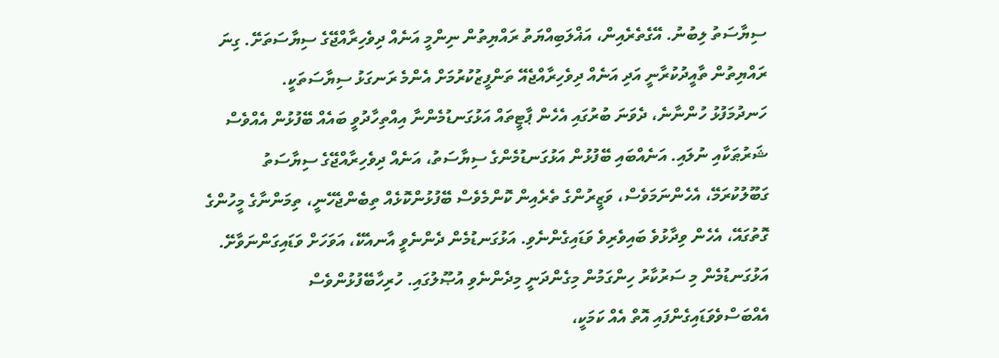ސިޔާސަތު ލިބުނު. އޭގެތެރެއިން، އަޣްލަބިއްޔަތު ރައްޔިތުން ނިންމީ އަނެއް ދިވެހިރާއްޖޭގެ ސިޔާސަތަށޭ. ގިނަ ރައްޔިތުން ތާއީދުކުރާނީ އަދި އަނެއް ދިވެހިރާއްޖެއޭ ތަންފީޒުކުރުމަށް އެންމެ ރަނގަޅު ސިޔާސަތަކީ.
ހަނދުމަފުޅު ހުންނާނެ، ދެވަނަ ބުރުގައި އެހެން ޕާޓީތައް އަޅުގަނޑުމެންނާ އިއްތިހާދުވީ ބައެއް ބޭފުޅުން އެއްވެސް ޝަރުޠަކާއި ނުލައި. އަނެއްބައި ބޭފުޅުން އަޅުގަނޑުމެންގެ ސިޔާސަތު، އަނެއް ދިވެހިރާއްޖޭގެ ސިޔާސަތު ގަބޫލުކުރަމޭ، އެހެންނަމަވެސް، ވަޒީރުންގެ ތެރެއިން ކޮންމެވެސް ބޭފުޅުންކޮޅެއް ތިބެންޖެހޭނީ، ތިމަންނާގެ މީހުންގެ ގޮތުގައޭ، އެހެން ވިދާޅުވެ ބައިވެރިވެ ވަޑައިގެންނެވި. އަޅުގަނޑުމެން ދެންނެވީ އާނއެކޭ، އަވަހަށް ވަޑައިގަންނަވާށޭ. އަޅުގަނޑުމެން މި ސަރުކާރު ހިންގަމުން މިގެންދަނީ މިދެންނެވި އުޞޫލުގައި. ހުރިހާބޭފުޅުންވެސް އެއްބަސްވެވަޑައިގެންފައި އޮތް އެއް ކަމަކީ،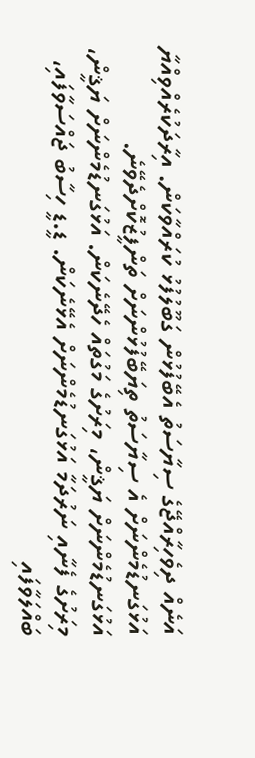އަނެއް ދިވެހިރާއްޖޭގެ ސިޔާސަތު އެބޭފުޅުން ގަބޫލުފުޅު ކުރައްވާކަން. އިރާދަކުރެއްވިއްޔާ އަޅުގަނޑުމެންނަށް އެ ސިޔާސަތު ތިޔަބޭފުޅުންނަށް ތަންފީޒުކޮށްދެވޭނެ.
އަޅުގަނޑުމެންނަށް ޔަޤީން، މިރަށުގެ މަގުތައް ހެދޭނެކަން. އަޅުގަނޑުމެންނަށް ޔަޤީން، މިރަށުގެ ފެނާއި ނަރުދަމާ އަޅުގަނޑުމެންނަށް އެޅޭނެކަން. ޑީ.ޑީ ހިސާބު ޖައްސަވާފައި، ބައްލަވާފައި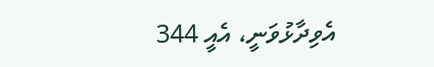އެވިދާޅުވަނީ، އެއީ 344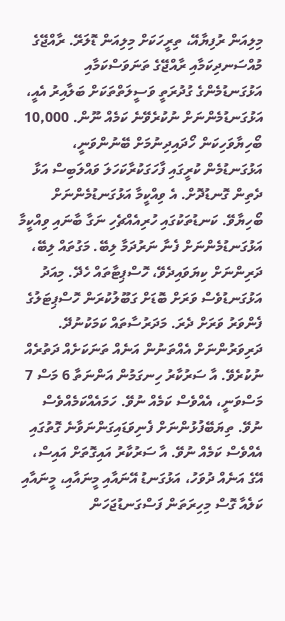މިލިއަން ރުފިޔާއޭ، ތިރީހަކަށް މިލިއަން ޑޮލަރޭ. ރާއްޖޭގެ މުއްސަނދިކަމާއި ރާއްޖޭގެ ތަނަވަސްކަމާއި އަޅުގަނޑުމެންގެ ގުދުރަތީ ވަސީލަތްތަކަށް ބަލާއިރު އެއީ، އަޅުގަނޑުމެންނަށް ނުކުރެވޭނެ ކަމެއް ނޫން. 10,000 ބޯހިޔާވަހިކަން ހޯދައިދިނުމަށް ބޭނުންވަނީ، އަޅުގަނޑުމެން ކުރީގައި ފާހަގަކުރާކަހަލަ ވައްލަބިސް އަޅާ ދެތިން ގޮނޑުދޮށް. އެ ވިއްކީމާ އަޅުގަނޑުމެންނަށް ބޯހިޔާވޭ. ކަނޑުތަކުގައި ހުރިއެއްޗެހި ނަގާ ބާނައި ވިއްކީމާ އަޅުގަނޑުމެންނަށް ފެނާ ނަރުދަމާ ލިބޭ. މަގުތައް ލިބޭ، ދަރިންނަށް ކިޔަވައިދެވޭ، ހޮސްޕިޓާތައް ހެދޭ. މިއަދު އަޅުގަނޑުވެސް ވަރަށް ބޮޑަށް ގަބޫލުކުރަން ހޮސްޕިޓަލުގެ ފެންވަރު ވަރަށް ދެރަ. މަދަރުސާތައް ކަމަކުނުދޭ. ދަރިވަރުންނަށް އެއްތަނުން އަނެއް ތަނަކަށެއް ދަތުރެއް ނުކުރެވޭ. އާ ސަރުކާރު ހިނގަމުން އަންނަތާ 6 މަސް 7 މަސްވަނީ، އެއްވެސް ކަމެއް ނުވޭ. ހަމައެއްކަމެއްވެސް ނުވޭ. ތިޔަބޭފުޅުންނަށް ފެނިވަޑައިގަންނަވާނެ ގޮތުގައި އެއްވެސް ކަމެއް ނުވޭ. އާ ސަރުކާރު އައިގޮތަށް އައިސް، އޭގެ އަނެއް ދުވަހު، އަޅުގަނޑު އޭނައާއި މީނައާއި، މީނައާއި ކަލެއާ ގޮސް މިހިރަތަން ފަސްގަނޑުޖަހަން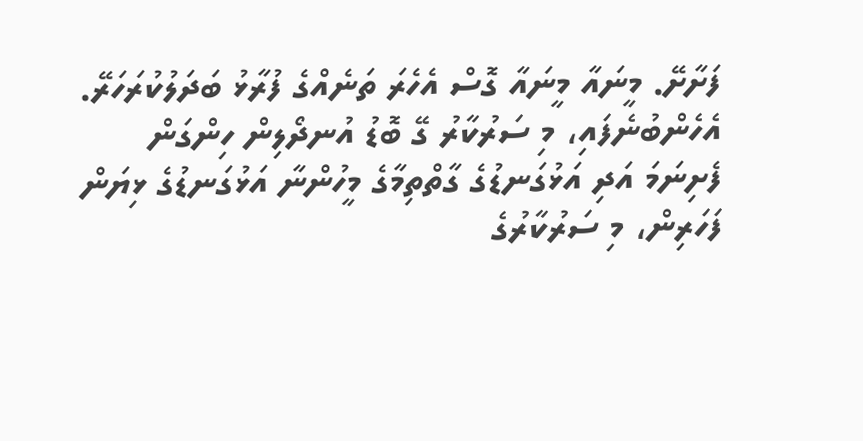ފަށާށޭ. މީނައާ މީނައާ ގޮސް އެހެރަ ތަނެއްގެ ފުރާޅު ބަދަލުކުރަހަރޭ. އެހެންބުނެފައި، މި ސަރުކާރު ގޭ ބޮޑު އުނދޯލިން ހިންގަން ފެށިނަމަ އަދި އަޅުގަނޑުގެ ގާތްތިމާގެ މީހުންނާ އަޅުގަނޑުގެ ޅިޔަން ފަހަރިން، މި ސަރުކާރުގެ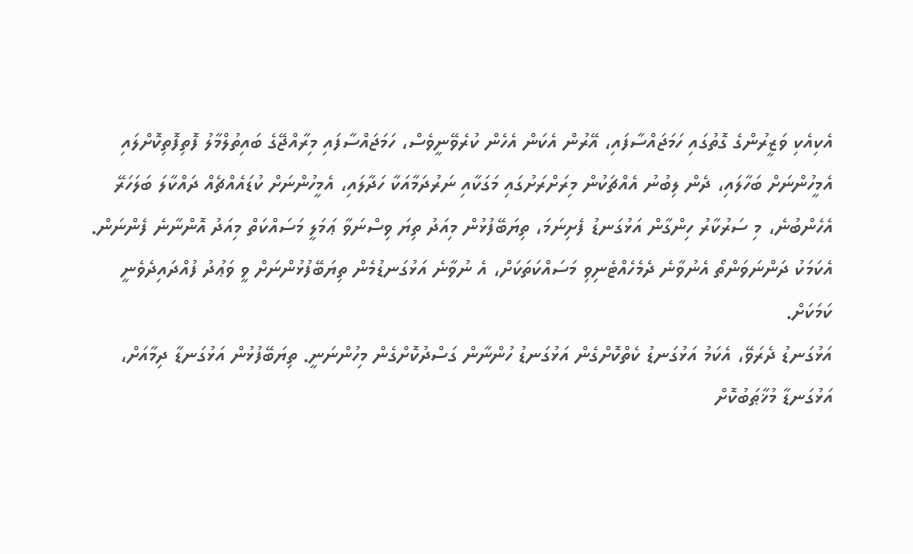އެކިއެކި ވަޒީރުންގެ ގޮތުގައި ހަމަޖައްސާފައި، އޭރުން އެކަން އެހެން ކުރެވޭނީވެސް، ހަމަޖައްސާފައި މިރާއްޖޭގެ ބައިތުލްމާލު ފޮތިފޮތިކޮށްލައި އެމީހުންނަށް ބަހާލައި، ދެން ލިބުނު އެއްޗަކުން މިރަށްރަށުގައި މަގަކާއި ނަރުދަމާއަކާ ހަދާލައި، އެމީހުންނަށް ކުޑައެއްޗެއް ދައްކާލަ ބަލަހަރޭ އެހެންބުނެ، މި ސަރުކާރު ހިންގާން އަޅުގަނޑު ފެށިނަމަ، ތިޔަބޭފުޅުން މިއަދު ތިޔަ ވިސްނަވާ ޢަމަލީ މަސައްކަތް މިއަދު އޮންނާނެ ފެންނަން. އެކަމަކު ދަންނަވަންތޯ އެނުވާނެ ދެމެހެއްޓެނިވި މަސައްކަތަކަށް، އެ ނުވާނެ އަޅުގަނޑުމެން ތިޔަބޭފުޅުންނަށް ވީ ވަޢުދު ފުއްދައިދެވެނީ ކަމަކަށް.
އަޅުގަނޑު ދެރަވޭ، އެކަމު އަޅުގަނޑު ކެތްކޮށްގެން އަޅުގަނޑު ހުންނާން ގަސްދުކޮށްގެން މިހުންނަނީ. ތިޔަބޭފުޅުން އަޅުގަނޑާ ދިމާއަށް، އަޅުގަނޑާ މުޚާޠަބުކޮށް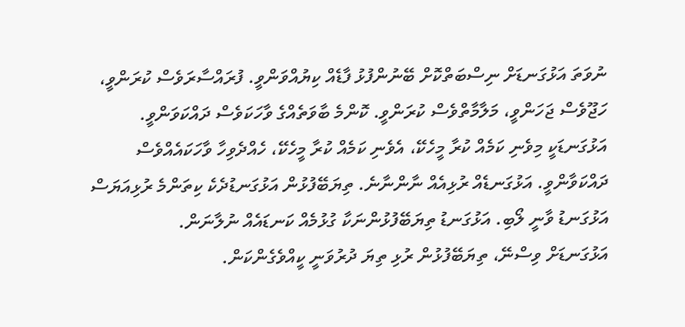ނުވަތަ އަޅުގަނޑަށް ނިސްބަތްކޮށް ބޭނުންފުޅު ފާޑެއް ކިޔުއްވަންވީ. ފުރައްސާރަވެސް ކުރަންވީ، ހަޖޫވެސް ޖަހަންވީ، މަލާމާތްވެސް ކުރަންވީ. ކޮންމެ ބާވަތެއްގެ ވާހަކަވެސް ދައްކަވަންވީ. އަޅުގަނޑަކީ މިވެނި ކަމެއް ކުރާ މީހެކޭ، އެވެނި ކަމެއް ކުރާ މީހެކޭ، ހެއްދެވިހާ ވާހަކައެއްވެސް ދައްކަވާންވީ. އަޅުގަނޑެއް ރުޅިއެއް ނާންނާނެ. ތިޔަބޭފުޅުން އަޅުގަނޑުދެކެ ކިތަންމެ ރުޅިއަޔަސް އަޅުގަނޑު ވާނީ ލޯބި. އަޅުގަނޑު ތިޔަބޭފުޅުންނަކާ ގުޅުމެއް ކަނޑައެއް ނުލާނަން.
އަޅުގަނޑަށް ވިސްނޭ، ތިޔަބޭފުޅުން ރުޅި ތިޔަ ދުރުވަނީ ކީއްވެގެންކަން.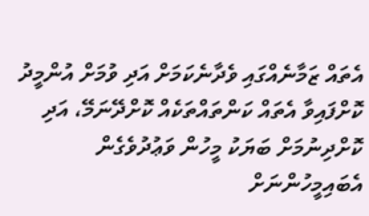އެތައް ޒަމާނެއްގައި ވެދާނެކަމަށް އަދި ވުމަށް އުންމީދު ކޮށްފައިވާ އެތައް ކަންތައްތަކެއް ކޮށްދޭނަމޭ، އަދި ކޮށްދިނުމަށް ބަޔަކު މީހުން ވަޢުދުވެގެން އެބައިމީހުންނަށް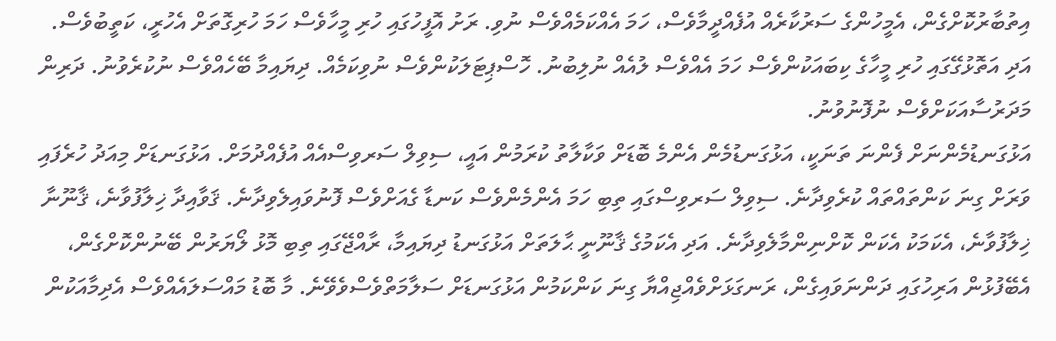އިތުބާރުކޮށްގެން، އެމީހުންގެ ސަރުކާރެއް އުފެއްދީމާވެސް، ހަމަ އެއްކަމެއްވެސް ނުވި. ރަށު އޮފީހުގައި ހުރި މީހާވެސް ހަމަ ހުރިގޮތަށް އެހުރީ، ކަތީބުވެސް. އަދި އަތޮޅުގޭގައި ހުރި މީހާގެ ކިބައަކުންވެސް ހަމަ އެއްވެސް ލުއެއް ނުލިބުނު. ހޮސްޕިޓަލަކުންވެސް ނުވިކަމެއް. ދިޔައިމާ ބޭހެއްވެސް ނުކުރެވުނު. ދަރިން މަދަރުސާއަކަށްވެސް ނުފޮނުވުނު.
އަޅުގަނޑުމެންނަށް ފެންނަ ތަނަކީ، އަޅުގަނޑުމެން އެންމެ ބޮޑަށް ވަކާލާތު ކުރަމުން އައީ، ސިވިލް ސަރވިސްއެއް އުފެއްދުމަށް. އަޅުގަނޑަށް މިއަދު ހުރެފައި ވަރަށް ގިނަ ކަންތައްތައް ކުރެވިދާނެ. ސިވިލް ސަރވިސްގައި ތިބި ހަމަ އެންމެންވެސް ކަނޑާ ގެއަށްވެސް ފޮނުވައިލެވިދާނެ. ޤަވާއިދާ ޚިލާފުވާނެ، ޤާނޫނާ ޚިލާފުވާނެ، އެކަމަކު އެކަން ކޮށްނިންމާލެވިދާނެ. އަދި އެކަމުގެ ޤާނޫނީ ޙާލަތަށް އަޅުގަނޑު ދިޔައިމާ، ރާއްޖޭގައި ތިބި މޮޅު ލޯޔަރުން ބޭނުންކޮށްގެން، އެބޭފުޅުން އަރިހުގައި ދަންނަވައިގެން، ރަނގަޅަށްވެއްޖިއްޔާ ގިނަ ކަންކަމުން އަޅުގަނޑަށް ސަލާމަތްވެސްވެވޭނެ. މާ ބޮޑު މައްސަލައެއްވެސް އެދިމާއަކުން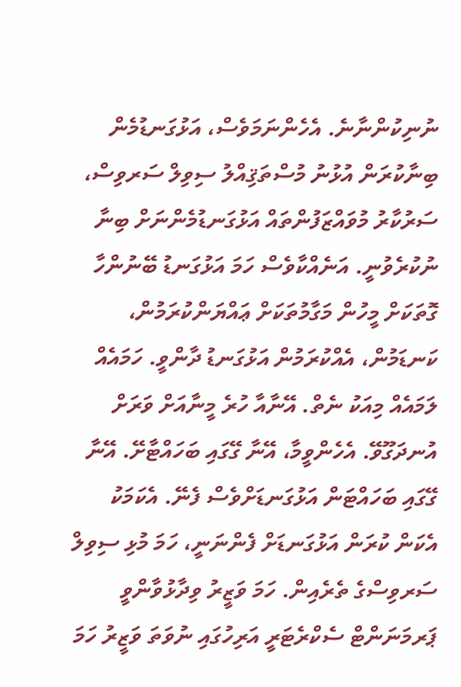ނުނިކުންނާނެ. އެހެންނަމަވެސް، އަޅުގަނޑުމެން ބިނާކުރަން އުޅުނު މުސްތަޤިއްލު ސިވިލް ސަރވިސް، ސަރުކާރު މުވައްޒަފުންތައް އަޅުގަނޑުމެންނަށް ބިނާ ނުކުރެވުނީ. އަނެއްކާވެސް ހަމަ އަޅުގަނޑު ބޭނުންހާ ގޮތަކަށް މީހުން މަގާމުތަކަށް ޢައްޔަންކުރަމުން، ކަނޑަމުން، އެއްކުރަމުން އަޅުގަނޑު ދާންވީ. ހަމައެއް ލަމައެއް މިއަކު ނެތް. އޭނާއާ ހުރެ މީނާއަށް ވަރަށް އުނދަގޫވޭ. އެހެންވީމާ، އޭނާ ގޭގައި ބަހައްޓާށޭ. އޭނާ ގޭގައި ބަހައްޓަން އަޅުގަނޑަށްވެސް ފެނޭ. އެކަމަކު އެކަން ކުރަން އަޅުގަނޑަށް ފެންނަނީ، ހަމަ މުޅި ސިވިލް ސަރވިސްގެ ތެރެއިން. ހަމަ ވަޒީރު ވިދާޅުވާންވީ ޕަރމަނަންޓް ސެކްރެޓަރީ އަރިހުގައި ނުވަތަ ވަޒީރު ހަމަ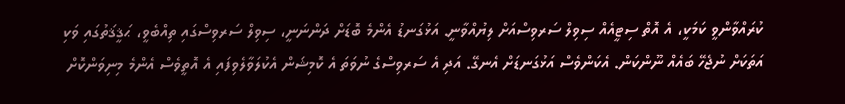ކުރައްވާންވީ ކަމަކީ، އެ އޮތް ސިޓީއެއް ސިވިލް ސަރވިސްއަށް ލިޔުއްވާނީ. އަޅުގަނޑު އެންމެ ބޮޑަށް ދަންނަނީ، ސިވިލް ސަރވިސްގައި ތިއްބެވީ، ޙަޤީޤަތުގައި ވަކި އަތަކަށް ނުޖެހޭ ބައެއް ނޫންކަން. އެކަންވެސް އަޅުގަނޑަށް އެނގޭ. އަދި އެ ސަރވިސްގެ ނުވަތަ އެ ކޮމިޝަން އެކުލަވާލެވިފައި އެ އޮތީވެސް އެންމެ މިނިވަންކޮށް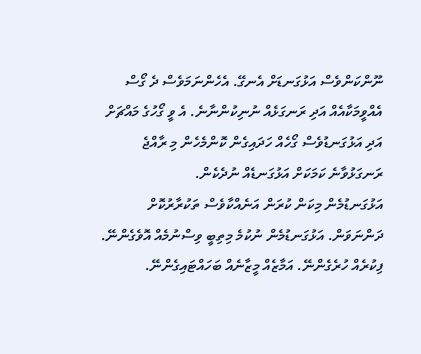ނޫންކަންވެސް އަޅުގަނޑަށް އެނގޭ. އެހެންނަމަވެސް ދެ ގޯސް އެއްވީމަކާއެއް އަދި ރަނގަޅެއް ނުނިކުންނާނެ. އެ ވީ ގޯހުގެ މައްޗަށް އަދި އަޅުގަނޑުވެސް ގޯހެއް ހަދައިގެން ކޮންމެހެން މި ރާއްޖެ ރަނގަޅުވާނެ ކަމަކަށް އަޅުގަނޑެއް ނުދެކެން.
އަޅުގަނޑުމެން މިކަން ކުރަން އަނެއްކާވެސް ތަކުރާރުކޮށް ދަންނަވަން. އަޅުގަނޑުމެން ނުކުމެ މިތިބީ ވިސްނުމެއް އޮވެގެންނޭ. ފިކުރެއް ހުރެގެންނޭ. އަމާޒެއް މީޒާނެއް ބަހައްޓައިގެންނޭ.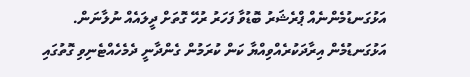އަޅުގަނޑުމެންނެއް ޕްރެޝަރު ބޮޑުވާ ފަހަރު ރުހޭ ގޮތަށް ދީލައެއް ނުލާނަން. އަޅުގަނޑުމެން އިރާދަކުރެއްވިއްޔާ ކަން ކުރަމުން ގެންދާނީ ދެމެހެއްޓެނިވި ގޮތުގައި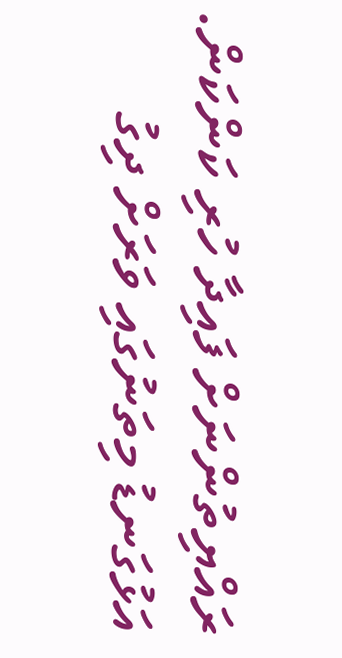ރައްޔިތުންނަށް ފައިދާ ހުރި ކަންކަން.
އަޅުގަނޑު މިތަނުގައި ވަރަށް ދިގު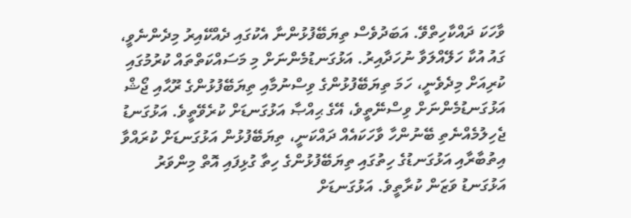ވާހަކަ ދައްކާހިތްވޭ. އަބަދުވެސް ތިޔަބޭފުޅުންނާ އެކުގައި ދެއްކޭއިރު މިދެންނެވީ، ގައު އުކާ ހަލޭއްލަވާ ނުހަދާއިރު. އަޅުގަނޑުމެންނަށް މި މަސައްކަތްތައް ކުރުމުގައި ކުރިއަށް މިދެވެނީ، ހަމަ ތިޔަބޭފުޅުންގެ ވިސްނުމާއި ތިޔަބޭފުޅުންގެ ރޫޙާއި ޖޯޝް އަޅުގަނޑުމެންނަށް ވިސްނޭތީވެ، އޭގެ ޙިއްޞާ އަޅުގަނޑަށް ކުރެވޭތީވެ. އަޅުގަނޑު ޖެހިލުމެއްނެތި ބޭނުންހާ ވާހަކައެއް ދައްކަނީ، ތިޔަބޭފުޅުން އަޅުގަނޑަށް ކުރައްވާ އިތުބާރާއި އަޅުގަނޑުގެ ހިތުގައި ތިޔަބޭފުޅުންގެ ހިތާ ގުޅިފައި އޮތް މިންވަރު އަޅުގަނޑު ވަޒަން ކުރާތީވެ. އަޅުގަނޑަށް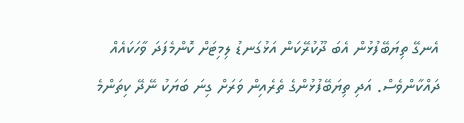އެނގޭ ތިޔަބޭފުޅުން އެބަ ދޫކުރޭކަން އަޅުގަނޑު ލިމިޓަށް ކޮންމެފަދަ ވާހަކައެއް ދައްކާންވެސް. އަދި ތިޔަބޭފުޅުންގެ ތެރެއިން ވަރަށް ގިނަ ބަޔަކު ނޭދޭ ކިތަންމެ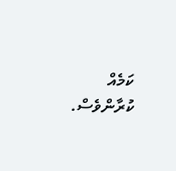ކަމެއް ކުރާންވެސް.